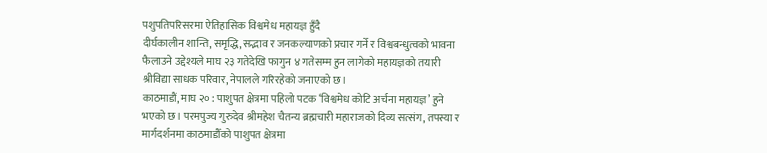पशुपतिपरिसरमा ऐतिहासिक विश्वमेध महायज्ञ हुँदै
दीर्घकालीन शान्ति, समृद्धि, सद्भाव र जनकल्याणको प्रचार गर्ने र विश्वबन्धुत्वको भावना फैलाउने उद्देश्यले माघ २३ गतेदेखि फागुन ४ गतेसम्म हुन लागेको महायज्ञको तयारी श्रीविद्या साधक परिवार, नेपालले गरिरहेको जनाएको छ।
काठमाडौं, माघ २० : पाशुपत क्षेत्रमा पहिलो पटक ‘विश्वमेध कोटि अर्चना महायज्ञ’ हुने भएको छ। परमपुज्य गुरुदेव श्रीमहेश चैतन्य ब्रह्मचारी महाराजको दिव्य सत्संग, तपस्या र मार्गदर्शनमा काठमाडौँको पाशुपत क्षेत्रमा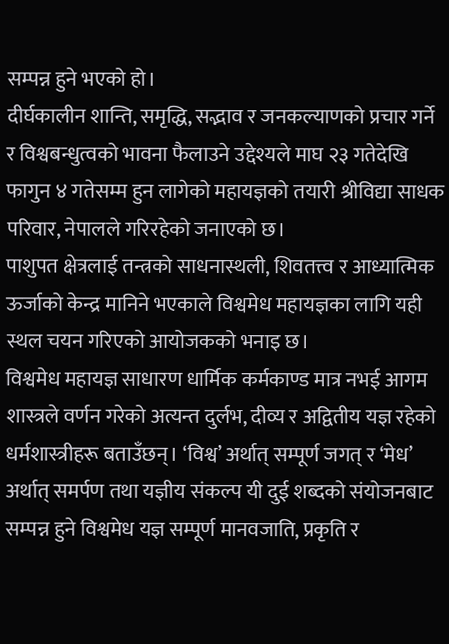सम्पन्न हुने भएको हो।
दीर्घकालीन शान्ति, समृद्धि, सद्भाव र जनकल्याणको प्रचार गर्ने र विश्वबन्धुत्वको भावना फैलाउने उद्देश्यले माघ २३ गतेदेखि फागुन ४ गतेसम्म हुन लागेको महायज्ञको तयारी श्रीविद्या साधक परिवार, नेपालले गरिरहेको जनाएको छ।
पाशुपत क्षेत्रलाई तन्त्रको साधनास्थली, शिवतत्त्व र आध्यात्मिक ऊर्जाको केन्द्र मानिने भएकाले विश्वमेध महायज्ञका लागि यही स्थल चयन गरिएको आयोजकको भनाइ छ।
विश्वमेध महायज्ञ साधारण धार्मिक कर्मकाण्ड मात्र नभई आगम शास्त्रले वर्णन गरेको अत्यन्त दुर्लभ, दीव्य र अद्वितीय यज्ञ रहेको धर्मशास्त्रीहरू बताउँछन्। ‘विश्व’ अर्थात् सम्पूर्ण जगत् र ‘मेध’ अर्थात् समर्पण तथा यज्ञीय संकल्प यी दुई शब्दको संयोजनबाट सम्पन्न हुने विश्वमेध यज्ञ सम्पूर्ण मानवजाति, प्रकृति र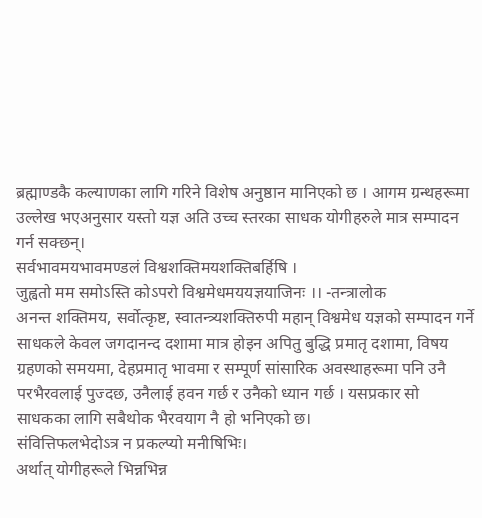ब्रह्माण्डकै कल्याणका लागि गरिने विशेष अनुष्ठान मानिएको छ । आगम ग्रन्थहरूमा उल्लेख भएअनुसार यस्तो यज्ञ अति उच्च स्तरका साधक योगीहरुले मात्र सम्पादन गर्न सक्छन्।
सर्वभावमयभावमण्डलं विश्वशक्तिमयशक्तिबर्हिषि ।
जुह्वतो मम समोऽस्ति कोऽपरो विश्वमेधमययज्ञयाजिनः ।। -तन्त्रालोक
अनन्त शक्तिमय, सर्वोत्कृष्ट, स्वातन्त्र्यशक्तिरुपी महान् विश्वमेध यज्ञको सम्पादन गर्ने साधकले केवल जगदानन्द दशामा मात्र होइन अपितु बुद्धि प्रमातृ दशामा, विषय ग्रहणको समयमा, देहप्रमातृ भावमा र सम्पूर्ण सांसारिक अवस्थाहरूमा पनि उनै परभैरवलाई पुज्दछ, उनैलाई हवन गर्छ र उनैको ध्यान गर्छ । यसप्रकार सो साधकका लागि सबैथोक भैरवयाग नै हो भनिएको छ।
संवित्तिफलभेदोऽत्र न प्रकल्प्यो मनीषिभिः।
अर्थात् योगीहरूले भिन्नभिन्न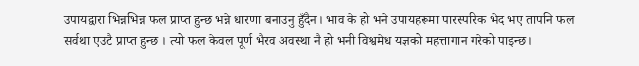उपायद्वारा भिन्नभिन्न फल प्राप्त हुन्छ भन्ने धारणा बनाउनु हुँदैन। भाव के हो भने उपायहरूमा पारस्परिक भेद भए तापनि फल सर्वथा एउटै प्राप्त हुन्छ । त्यो फल केवल पूर्ण भैरव अवस्था नै हो भनी विश्वमेध यज्ञको महत्तागान गरेको पाइन्छ।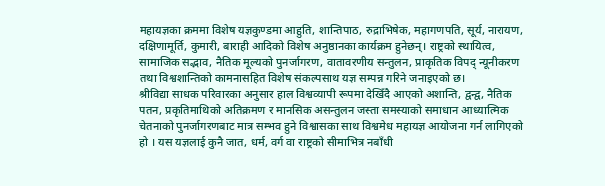महायज्ञका क्रममा विशेष यज्ञकुण्डमा आहुति, शान्तिपाठ, रुद्राभिषेक, महागणपति, सूर्य, नारायण, दक्षिणामूर्ति, कुमारी, बाराही आदिको विशेष अनुष्ठानका कार्यक्रम हुनेछन्। राष्ट्रको स्थायित्व, सामाजिक सद्भाव, नैतिक मूल्यको पुनर्जागरण, वातावरणीय सन्तुलन, प्राकृतिक विपद् न्यूनीकरण तथा विश्वशान्तिको कामनासहित विशेष संकल्पसाथ यज्ञ सम्पन्न गरिने जनाइएको छ।
श्रीविद्या साधक परिवारका अनुसार हाल विश्वव्यापी रूपमा देखिँदै आएको अशान्ति, द्वन्द्व, नैतिक पतन, प्रकृतिमाथिको अतिक्रमण र मानसिक असन्तुलन जस्ता समस्याको समाधान आध्यात्मिक चेतनाको पुनर्जागरणबाट मात्र सम्भव हुने विश्वासका साथ विश्वमेध महायज्ञ आयोजना गर्न लागिएको हो । यस यज्ञलाई कुनै जात, धर्म, वर्ग वा राष्ट्रको सीमाभित्र नबाँधी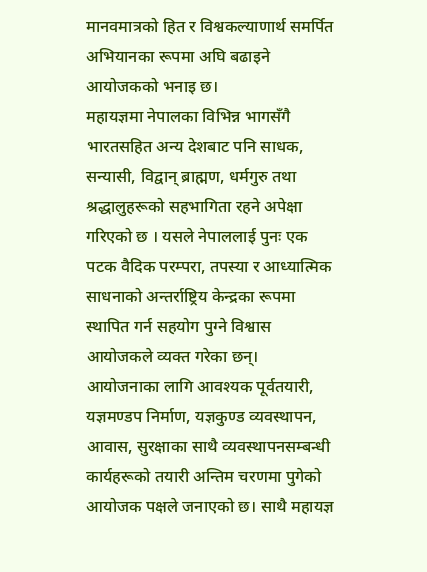मानवमात्रको हित र विश्वकल्याणार्थ समर्पित अभियानका रूपमा अघि बढाइने आयोजकको भनाइ छ।
महायज्ञमा नेपालका विभिन्न भागसँगै भारतसहित अन्य देशबाट पनि साधक, सन्यासी, विद्वान् ब्राह्मण, धर्मगुरु तथा श्रद्धालुहरूको सहभागिता रहने अपेक्षा गरिएको छ । यसले नेपाललाई पुनः एक पटक वैदिक परम्परा, तपस्या र आध्यात्मिक साधनाको अन्तर्राष्ट्रिय केन्द्रका रूपमा स्थापित गर्न सहयोग पुग्ने विश्वास आयोजकले व्यक्त गरेका छन्।
आयोजनाका लागि आवश्यक पूर्वतयारी, यज्ञमण्डप निर्माण, यज्ञकुण्ड व्यवस्थापन, आवास, सुरक्षाका साथै व्यवस्थापनसम्बन्धी कार्यहरूको तयारी अन्तिम चरणमा पुगेको आयोजक पक्षले जनाएको छ। साथै महायज्ञ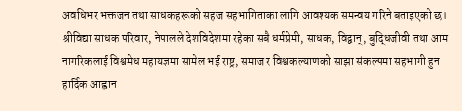अवधिभर भक्तजन तथा साधकहरूको सहज सहभागिताका लागि आवश्यक समन्वय गरिने बताइएको छ।
श्रीविद्या साधक परिवार, नेपालले देशविदेशमा रहेका सबै धर्मप्रेमी, साधक, विद्वान्, बुद्धिजीवी तथा आम नागरिकलाई विश्वमेध महायज्ञमा सामेल भई राष्ट्र, समाज र विश्वकल्याणको साझा संकल्पमा सहभागी हुन हार्दिक आह्वान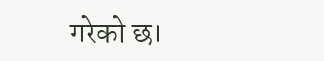गरेको छ।